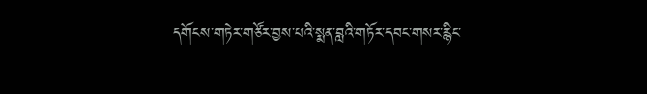དགོངས་གཏེར་གཙོར་བྱས་པའི་སྨན་བླའི་གཏོར་དབང་གསར་རྙིང་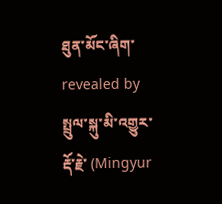ཐུན་མོང་ཞིག་
revealed by  སྤྲུལ་སྐུ་མི་འགྱུར་རྡོ་རྗེ་ (Mingyur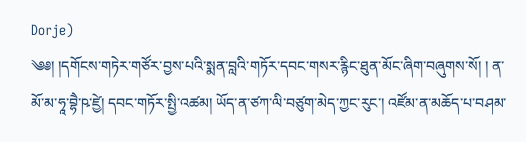Dorje)
༄༅། །དགོངས་གཏེར་གཙོར་བྱས་པའི་སྨན་བླའི་གཏོར་དབང་གསར་རྙིང་ཐུན་མོང་ཞིག་བཞུགས་སོ། ། ན་མོ་མ་ཧཱ་བྷཻ་ཥ་ཛྱེ། དབང་གཏོར་སྤྱི་འཚམ། ཡོད་ན་ཙཀ་ལི་བཙུག་མེད་ཀྱང་རུང་། འཛོམ་ན་མཆོད་པ་བཤམ་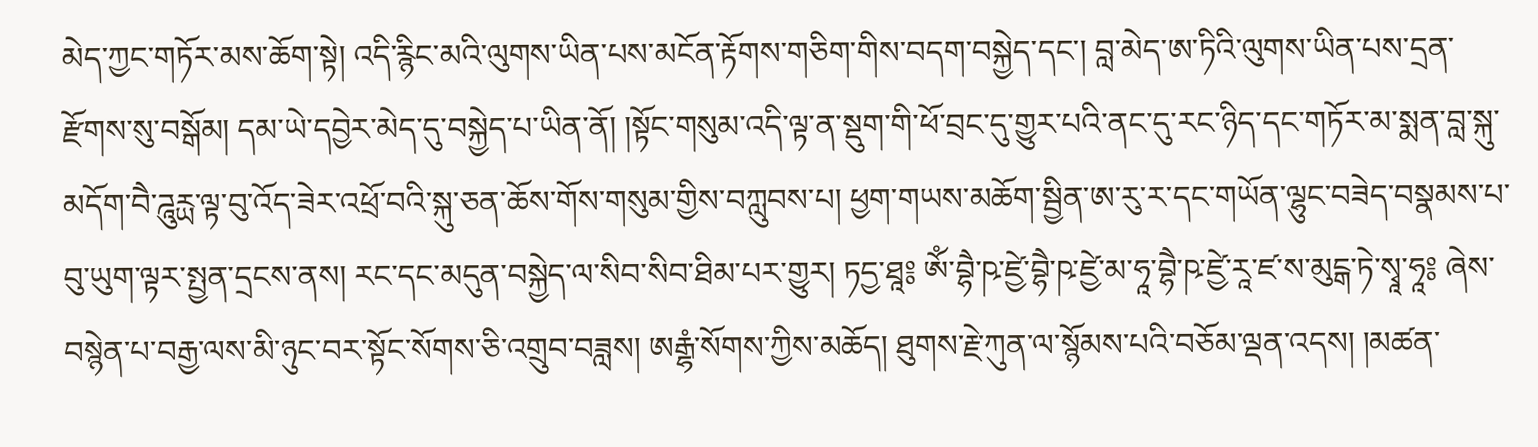མེད་ཀྱང་གཏོར་མས་ཆོག་སྟེ། འདི་རྙིང་མའི་ལུགས་ཡིན་པས་མངོན་རྟོགས་གཅིག་གིས་བདག་བསྐྱེད་དང་། བླ་མེད་ཨ་ཏིའི་ལུགས་ཡིན་པས་དྲན་རྫོགས་སུ་བསྒོམ། དམ་ཡེ་དབྱེར་མེད་དུ་བསྐྱེད་པ་ཡིན་ནོ། །སྟོང་གསུམ་འདི་ལྟ་ན་སྡུག་གི་ཕོ་བྲང་དུ་གྱུར་པའི་ནང་དུ་རང་ཉིད་དང་གཏོར་མ་སྨན་བླ་སྐུ་མདོག་བཻ་ཌཱུརྻ་ལྟ་བུ་འོད་ཟེར་འཕྲོ་བའི་སྐུ་ཅན་ཆོས་གོས་གསུམ་གྱིས་བཀླུབས་པ། ཕྱག་གཡས་མཆོག་སྦྱིན་ཨ་རུ་ར་དང་གཡོན་ལྷུང་བཟེད་བསྣམས་པ་བུ་ཡུག་ལྟར་སྤྱན་དྲངས་ནས། རང་དང་མདུན་བསྐྱེད་ལ་སིབ་སིབ་ཐིམ་པར་གྱུར། ཏདྱ་ཐཱ༔ ཨོཾ་བྷཻ་ཥ་ཛྱེ་བྷཻ་ཥ་ཛྱེ་མ་ཧཱ་བྷཻ་ཥ་ཛྱེ་རཱ་ཛ་ས་མུངྒ་ཏེ་སྭཱ་ཧཱ༔ ཞེས་བསྙེན་པ་བརྒྱ་ལས་མི་ཉུང་བར་སྟོང་སོགས་ཅི་འགྲུབ་བཟླས། ཨརྒྷཾ་སོགས་ཀྱིས་མཆོད། ཐུགས་རྗེ་ཀུན་ལ་སྙོམས་པའི་བཅོམ་ལྡན་འདས། །མཚན་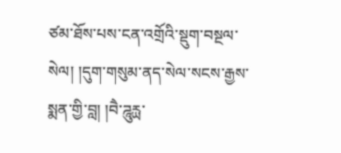ཙམ་ཐོས་པས་ངན་འགྲོའི་སྡུག་བསྔལ་སེལ། །དུག་གསུམ་ནད་སེལ་སངས་རྒྱས་སྨན་གྱི་བླ། །བཻ་ཌཱུརྻ་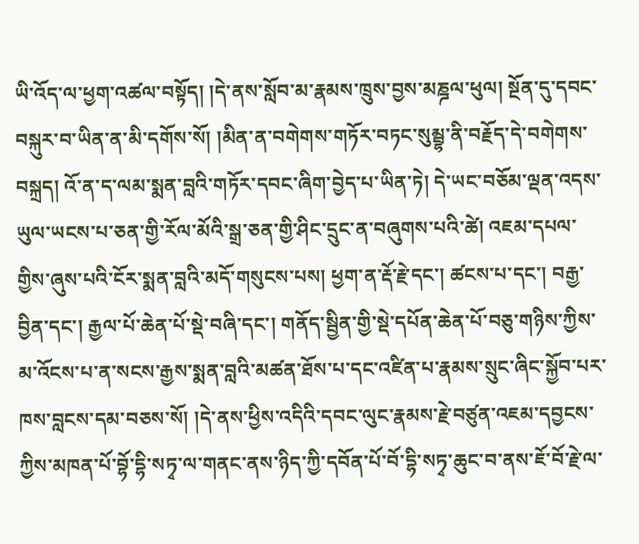ཡི་འོད་ལ་ཕྱག་འཚལ་བསྟོད། །དེ་ནས་སློབ་མ་རྣམས་ཁྲུས་བྱས་མཎྜལ་ཕུལ། སྔོན་དུ་དབང་བསྐུར་བ་ཡིན་ན་མི་དགོས་སོ། །མིན་ན་བགེགས་གཏོར་བཏང་སུམྦྷ་ནི་བརྗོད་དེ་བགེགས་བསྐྲད། འོ་ན་ད་ལམ་སྨན་བླའི་གཏོར་དབང་ཞིག་བྱེད་པ་ཡིན་ཏེ། དེ་ཡང་བཅོམ་ལྡན་འདས་ཡུལ་ཡངས་པ་ཅན་གྱི་རོལ་མོའི་སྒྲ་ཅན་གྱི་ཤིང་དྲུང་ན་བཞུགས་པའི་ཚེ། འཇམ་དཔལ་གྱིས་ཞུས་པའི་ངོར་སྨན་བླའི་མདོ་གསུངས་པས། ཕྱག་ན་རྡོ་རྗེ་དང་། ཚངས་པ་དང་། བརྒྱ་བྱིན་དང་། རྒྱལ་པོ་ཆེན་པོ་སྡེ་བཞི་དང་། གནོད་སྦྱིན་གྱི་སྡེ་དཔོན་ཆེན་པོ་བཅུ་གཉིས་ཀྱིས་མ་འོངས་པ་ན་སངས་རྒྱས་སྨན་བླའི་མཚན་ཐོས་པ་དང་འཛིན་པ་རྣམས་སྲུང་ཞིང་སྐྱོབ་པར་ཁས་བླངས་དམ་བཅས་སོ། །དེ་ནས་ཕྱིས་འདིའི་དབང་ལུང་རྣམས་རྗེ་བཙུན་འཇམ་དབྱངས་ཀྱིས་མཁན་པོ་བྷོ་དྷི་སཏྭ་ལ་གནང་ནས་ཉིད་ཀྱི་དབོན་པོ་བོ་དྷི་སཏྭ་ཆུང་བ་ནས་ཇོ་བོ་རྗེ་ལ་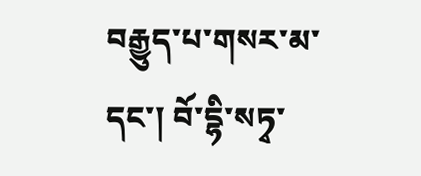བརྒྱུད་པ་གསར་མ་དང་། བོ་དྷི་སཏྭ་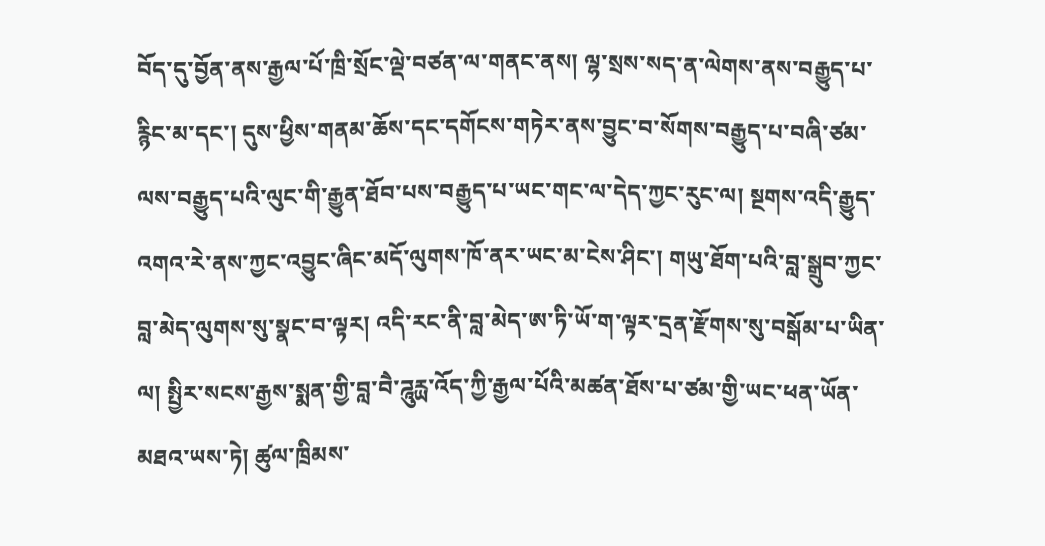བོད་དུ་བྱོན་ནས་རྒྱལ་པོ་ཁྲི་སྲོང་ལྡེ་བཙན་ལ་གནང་ནས། ལྷ་སྲས་སད་ན་ལེགས་ནས་བརྒྱུད་པ་རྙིང་མ་དང་། དུས་ཕྱིས་གནམ་ཆོས་དང་དགོངས་གཏེར་ནས་བྱུང་བ་སོགས་བརྒྱུད་པ་བཞི་ཙམ་ལས་བརྒྱུད་པའི་ལུང་གི་རྒྱུན་ཐོབ་པས་བརྒྱུད་པ་ཡང་གང་ལ་དེད་ཀྱང་རུང་ལ། སྔགས་འདི་རྒྱུད་འགའ་རེ་ནས་ཀྱང་འབྱུང་ཞིང་མདོ་ལུགས་ཁོ་ནར་ཡང་མ་ངེས་ཤིང་། གཡུ་ཐོག་པའི་བླ་སྒྲུབ་ཀྱང་བླ་མེད་ལུགས་སུ་སྣང་བ་ལྟར། འདི་རང་ནི་བླ་མེད་ཨ་ཏི་ཡོ་ག་ལྟར་དྲན་རྫོགས་སུ་བསྒོམ་པ་ཡིན་ལ། སྤྱིར་སངས་རྒྱས་སྨན་གྱི་བླ་བཻ་ཌཱུརྻ་འོད་ཀྱི་རྒྱལ་པོའི་མཚན་ཐོས་པ་ཙམ་གྱི་ཡང་ཕན་ཡོན་མཐའ་ཡས་ཏེ། ཚུལ་ཁྲིམས་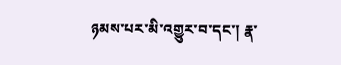ཉམས་པར་མི་འགྱུར་བ་དང་། རྣ་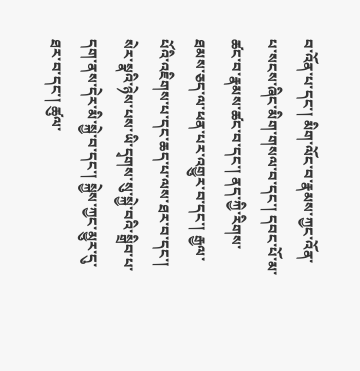བ་འོན་པ་དང་། མིག་ལོང་བ་རྣམས་ཀྱང་འོན་པ་སངས་ཞིང་མིག་གསལ་བ་དང་། དབང་པོ་མ་ཚང་བ་རྣམས་ཚང་བ་དང་། ནད་ཀྱི་རིགས་ཐམས་ཅད་ལ་ཕན་པར་འགྱུར་བ་དང་། རྒྱལ་པོའི་འཇིགས་པ་དང་ཆད་པ་ལས་ཐར་བ་དང་། སེར་སྣའི་ཉེས་པས་ཡི་དྭགས་སུ་སྐྱེ་བའི་སྒྲིབ་པ་དག་ནས་དེར་མི་སྐྱེ་བ་དང་། སྐྱེས་ཀྱང་མྱུར་དུ་ཐར་བ་དང་། ཚུལ་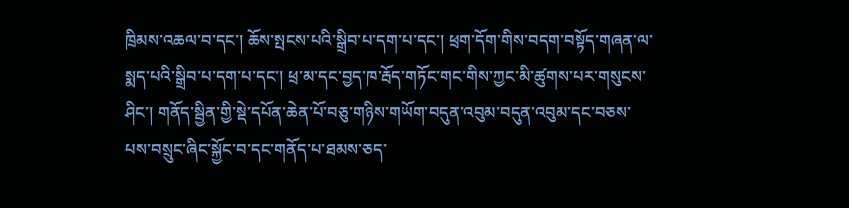ཁྲིམས་འཆལ་བ་དང་། ཆོས་སྤངས་པའི་སྒྲིབ་པ་དག་པ་དང་། ཕྲག་དོག་གིས་བདག་བསྟོད་གཞན་ལ་སྨད་པའི་སྒྲིབ་པ་དག་པ་དང་། ཕྲ་མ་དང་བྱད་ཁ་རྦོད་གཏོང་གང་གིས་ཀྱང་མི་ཚུགས་པར་གསུངས་ཤིང་། གནོད་སྦྱིན་གྱི་སྡེ་དཔོན་ཆེན་པོ་བཅུ་གཉིས་གཡོག་བདུན་འབུམ་བདུན་འབུམ་དང་བཅས་པས་བསྲུང་ཞིང་སྐྱོང་བ་དང་གནོད་པ་ཐམས་ཅད་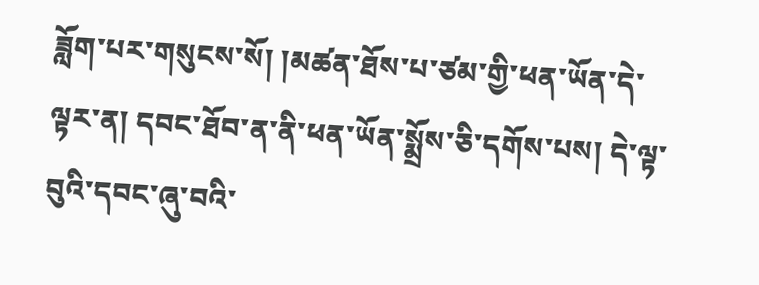ཟློག་པར་གསུངས་སོ། །མཚན་ཐོས་པ་ཙམ་གྱི་ཕན་ཡོན་དེ་ལྟར་ན། དབང་ཐོབ་ན་ནི་ཕན་ཡོན་སྨྲོས་ཅི་དགོས་པས། དེ་ལྟ་བུའི་དབང་ཞུ་བའི་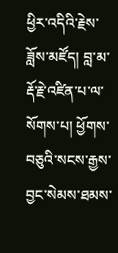ཕྱིར་འདིའི་རྗེས་ཟློས་མཛོད། བླ་མ་རྡོ་རྗེ་འཛིན་པ་ལ་སོགས་པ། ཕྱོགས་བཅུའི་སངས་རྒྱས་བྱང་སེམས་ཐམས་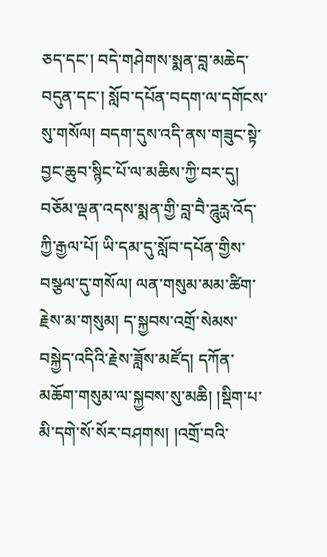ཅད་དང་། བདེ་གཤེགས་སྨན་བླ་མཆེད་བདུན་དང་། སློབ་དཔོན་བདག་ལ་དགོངས་སུ་གསོལ། བདག་དུས་འདི་ནས་གཟུང་སྟེ་བྱང་ཆུབ་སྙིང་པོ་ལ་མཆིས་ཀྱི་བར་དུ། བཅོམ་ལྡན་འདས་སྨན་གྱི་བླ་བཻ་ཌཱུརྻ་འོད་ཀྱི་རྒྱལ་པོ། ཡི་དམ་དུ་སློབ་དཔོན་གྱིས་བསྩལ་དུ་གསོལ། ལན་གསུམ་མམ་ཚིག་རྗེས་མ་གསུམ། ད་སྐྱབས་འགྲོ་སེམས་བསྐྱེད་འདིའི་རྗེས་ཟློས་མཛོད། དཀོན་མཆོག་གསུམ་ལ་སྐྱབས་སུ་མཆི། །སྡིག་པ་མི་དགེ་སོ་སོར་བཤགས། །འགྲོ་བའི་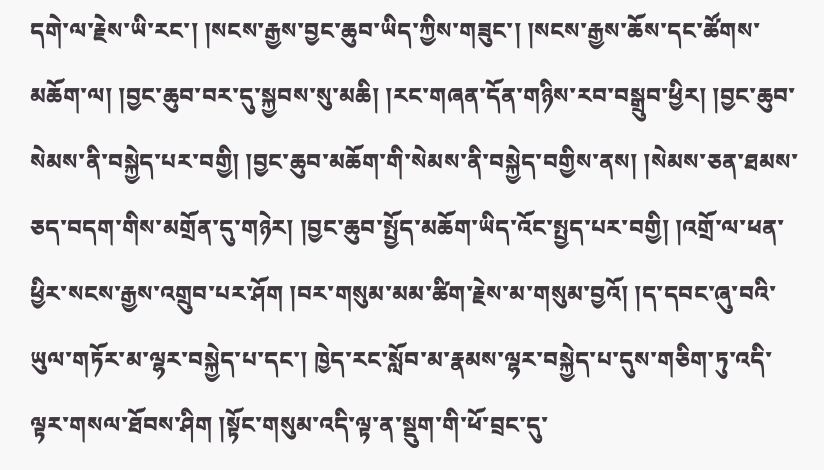དགེ་ལ་རྗེས་ཡི་རང་། །སངས་རྒྱས་བྱང་ཆུབ་ཡིད་ཀྱིས་གཟུང་། །སངས་རྒྱས་ཆོས་དང་ཚོགས་མཆོག་ལ། །བྱང་ཆུབ་བར་དུ་སྐྱབས་སུ་མཆི། །རང་གཞན་དོན་གཉིས་རབ་བསྒྲུབ་ཕྱིར། །བྱང་ཆུབ་སེམས་ནི་བསྐྱེད་པར་བགྱི། །བྱང་ཆུབ་མཆོག་གི་སེམས་ནི་བསྐྱེད་བགྱིས་ནས། །སེམས་ཅན་ཐམས་ཅད་བདག་གིས་མགྲོན་དུ་གཉེར། །བྱང་ཆུབ་སྤྱོད་མཆོག་ཡིད་འོང་སྤྱད་པར་བགྱི། །འགྲོ་ལ་ཕན་ཕྱིར་སངས་རྒྱས་འགྲུབ་པར་ཤོག །བར་གསུམ་མམ་ཚིག་རྗེས་མ་གསུམ་བྱའོ། །ད་དབང་ཞུ་བའི་ཡུལ་གཏོར་མ་ལྷར་བསྐྱེད་པ་དང་། ཁྱེད་རང་སློབ་མ་རྣམས་ལྷར་བསྐྱེད་པ་དུས་གཅིག་ཏུ་འདི་ལྟར་གསལ་ཐོབས་ཤིག །སྟོང་གསུམ་འདི་ལྟ་ན་སྡུག་གི་ཕོ་བྲང་དུ་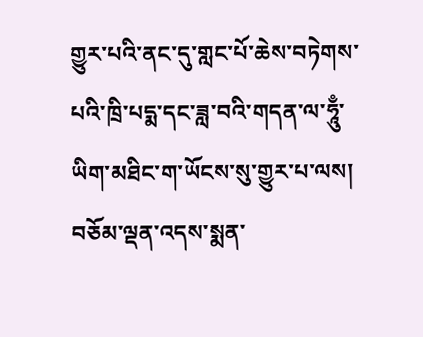གྱུར་པའི་ནང་དུ་གླང་པོ་ཆེས་བཏེགས་པའི་ཁྲི་པདྨ་དང་ཟླ་བའི་གདན་ལ་ཧཱུྃ་ཡིག་མཐིང་ག་ཡོངས་སུ་གྱུར་པ་ལས། བཅོམ་ལྡན་འདས་སྨན་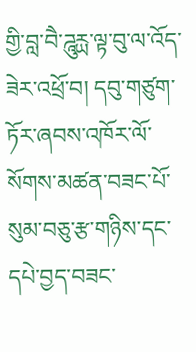གྱི་བླ་བཻ་ཌཱུརྻ་ལྟ་བུ་ལ་འོད་ཟེར་འཕྲོ་བ། དབུ་གཙུག་ཏོར་ཞབས་འཁོར་ལོ་སོགས་མཚན་བཟང་པོ་སུམ་བཅུ་རྩ་གཉིས་དང་དཔེ་བྱད་བཟང་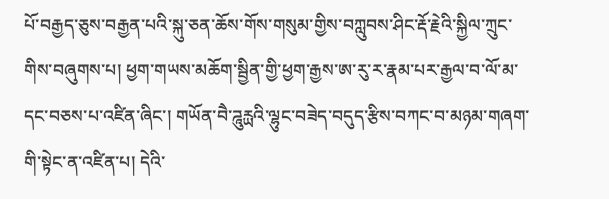པོ་བརྒྱད་ཅུས་བརྒྱན་པའི་སྐུ་ཅན་ཆོས་གོས་གསུམ་གྱིས་བཀླུབས་ཤིང་རྡོ་རྗེའི་སྐྱིལ་ཀྲུང་གིས་བཞུགས་པ། ཕྱག་གཡས་མཆོག་སྦྱིན་གྱི་ཕྱག་རྒྱས་ཨ་རུ་ར་རྣམ་པར་རྒྱལ་བ་ལོ་མ་དང་བཅས་པ་འཛིན་ཞིང་། གཡོན་བཻ་ཌཱུརྻའི་ལྷུང་བཟེད་བདུད་རྩིས་བཀང་བ་མཉམ་གཞག་གི་སྟེང་ན་འཛིན་པ། དེའི་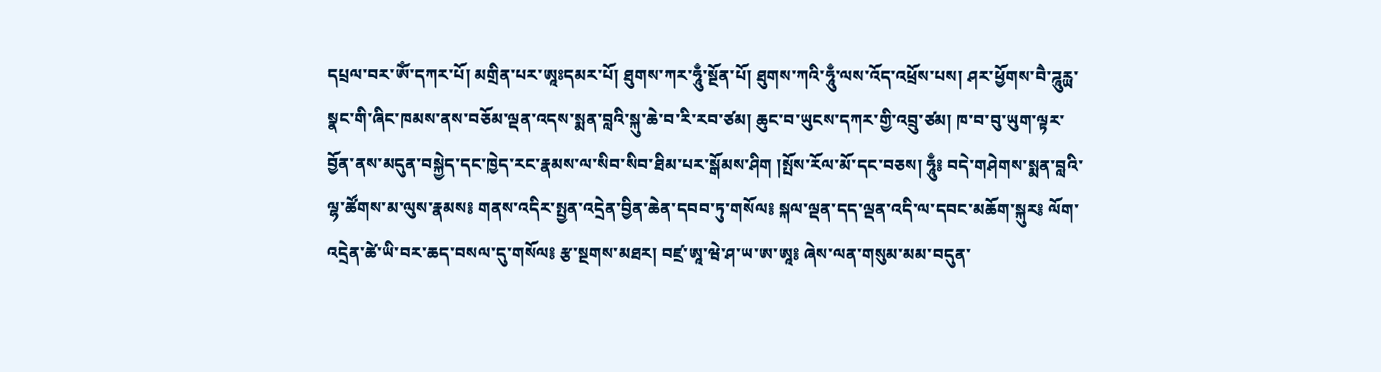དཔྲལ་བར་ཨོཾ་དཀར་པོ། མགྲིན་པར་ཨཱཿདམར་པོ། ཐུགས་ཀར་ཧཱུྃ་སྔོན་པོ། ཐུགས་ཀའི་ཧཱུྃ་ལས་འོད་འཕྲོས་པས། ཤར་ཕྱོགས་བཻ་ཌཱུརྻ་སྣང་གི་ཞིང་ཁམས་ནས་བཅོམ་ལྡན་འདས་སྨན་བླའི་སྐུ་ཆེ་བ་རི་རབ་ཙམ། ཆུང་བ་ཡུངས་དཀར་གྱི་འབྲུ་ཙམ། ཁ་བ་བུ་ཡུག་ལྟར་བྱོན་ནས་མདུན་བསྐྱེད་དང་ཁྱེད་རང་རྣམས་ལ་སིབ་སིབ་ཐིམ་པར་སྒོམས་ཤིག །སྤོས་རོལ་མོ་དང་བཅས། ཧཱུྃ༔ བདེ་གཤེགས་སྨན་བླའི་ལྷ་ཚོགས་མ་ལུས་རྣམས༔ གནས་འདིར་སྤྱན་འདྲེན་བྱིན་ཆེན་དབབ་ཏུ་གསོལ༔ སྐལ་ལྡན་དད་ལྡན་འདི་ལ་དབང་མཆོག་སྐུར༔ ལོག་འདྲེན་ཚེ་ཡི་བར་ཆད་བསལ་དུ་གསོལ༔ རྩ་སྔགས་མཐར། བཛྲ་ཨཱ་ཝེ་ཤ་ཡ་ཨ་ཨཱ༔ ཞེས་ལན་གསུམ་མམ་བདུན་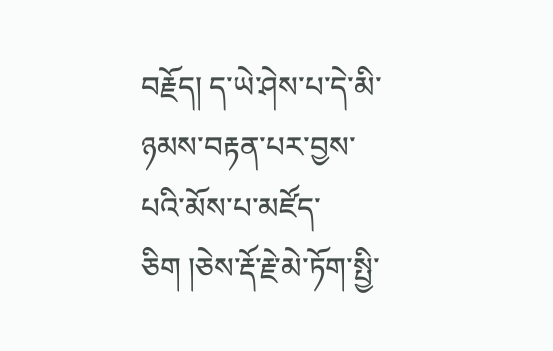བརྗོད། ད་ཡེ་ཤེས་པ་དེ་མི་ཉམས་བརྟན་པར་བྱས་པའི་མོས་པ་མཛོད་ཅིག །ཅེས་རྡོ་རྗེ་མེ་ཏོག་སྤྱི་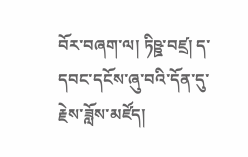བོར་བཞག་ལ། ཏིཥྛ་བཛྲ། ད་དབང་དངོས་ཞུ་བའི་དོན་དུ་རྗེས་ཟློས་མཛོད།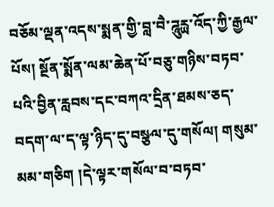བཅོམ་ལྡན་འདས་སྨན་གྱི་བླ་བཻ་ཌཱུརྻ་འོད་ཀྱི་རྒྱལ་པོས། སྔོན་སྨོན་ལམ་ཆེན་པོ་བཅུ་གཉིས་བཏབ་པའི་བྱིན་རླབས་དང་བཀའ་དྲིན་ཐམས་ཅད་བདག་ལ་ད་ལྟ་ཉིད་དུ་བསྩལ་དུ་གསོལ། གསུམ་མམ་གཅིག །དེ་ལྟར་གསོལ་བ་བཏབ་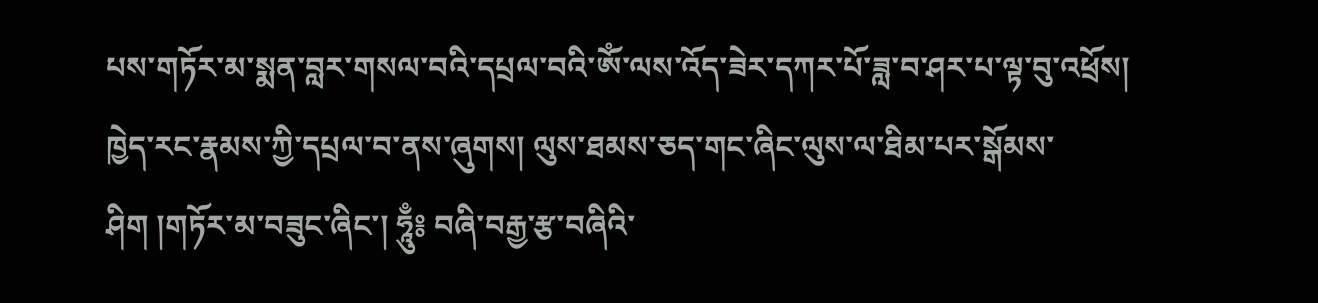པས་གཏོར་མ་སྨན་བླར་གསལ་བའི་དཔྲལ་བའི་ཨོཾ་ལས་འོད་ཟེར་དཀར་པོ་ཟླ་བ་ཤར་པ་ལྟ་བུ་འཕྲོས། ཁྱེད་རང་རྣམས་ཀྱི་དཔྲལ་བ་ནས་ཞུགས། ལུས་ཐམས་ཅད་གང་ཞིང་ལུས་ལ་ཐིམ་པར་སྒོམས་ཤིག །གཏོར་མ་བཟུང་ཞིང་། ཧཱུྃ༔ བཞི་བརྒྱ་རྩ་བཞིའི་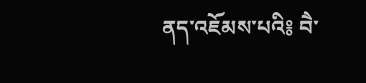ནད་འཇོམས་པའི༔ བཻ་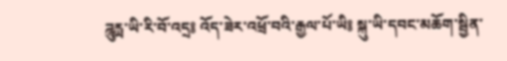ཌཱུརྻ་ཡི་རི་བོ་འདྲ༔ འོད་ཟེར་འཕྲོ་བའི་རྒྱལ་པོ་ཡི༔ སྐུ་ཡི་དབང་མཆོག་སྦྱིན་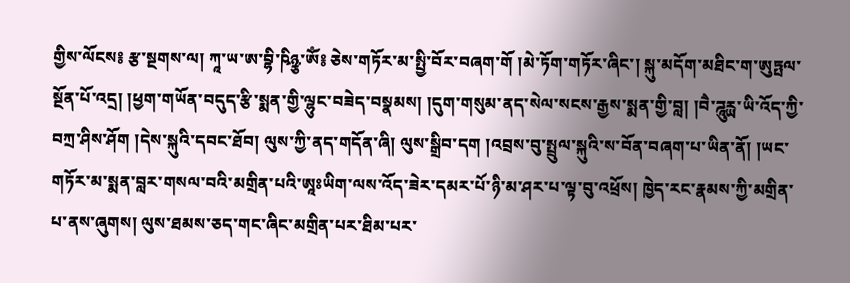གྱིས་ལོངས༔ རྩ་སྔགས་ལ། ཀཱ་ཡ་ཨ་བྷི་ཥིཉྩ་ཨོཾ༔ ཅེས་གཏོར་མ་སྤྱི་བོར་བཞག་གོ །མེ་ཏོག་གཏོར་ཞིང་། སྐུ་མདོག་མཐིང་ག་ཨུཏྤལ་སྔོན་པོ་འདྲ། །ཕྱག་གཡོན་བདུད་རྩི་སྨན་གྱི་ལྷུང་བཟེད་བསྣམས། །དུག་གསུམ་ནད་སེལ་སངས་རྒྱས་སྨན་གྱི་བླ། །བཻ་ཌཱུརྻ་ཡི་འོད་ཀྱི་བཀྲ་ཤིས་ཤོག །དེས་སྐུའི་དབང་ཐོབ། ལུས་ཀྱི་ནད་གདོན་ཞི། ལུས་སྒྲིབ་དག །འབྲས་བུ་སྤྲུལ་སྐུའི་ས་བོན་བཞག་པ་ཡིན་ནོ། །ཡང་གཏོར་མ་སྨན་བླར་གསལ་བའི་མགྲིན་པའི་ཨཱཿཡིག་ལས་འོད་ཟེར་དམར་པོ་ཉི་མ་ཤར་པ་ལྟ་བུ་འཕྲོས། ཁྱེད་རང་རྣམས་ཀྱི་མགྲིན་པ་ནས་ཞུགས། ལུས་ཐམས་ཅད་གང་ཞིང་མགྲིན་པར་ཐིམ་པར་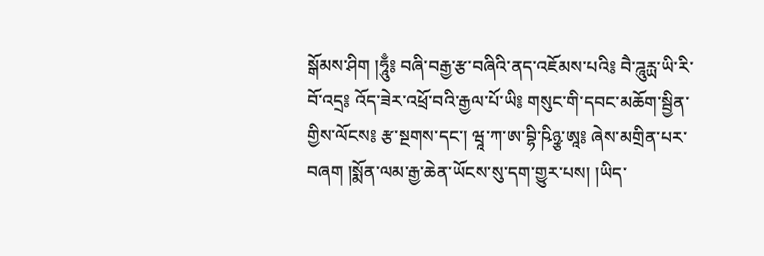སྒོམས་ཤིག །ཧཱུྃ༔ བཞི་བརྒྱ་རྩ་བཞིའི་ནད་འཇོམས་པའི༔ བཻ་ཌཱུརྻ་ཡི་རི་བོ་འདྲ༔ འོད་ཟེར་འཕྲོ་བའི་རྒྱལ་པོ་ཡི༔ གསུང་གི་དབང་མཆོག་སྦྱིན་གྱིས་ལོངས༔ རྩ་སྔགས་དང་། ཝཱ་ཀ་ཨ་བྷི་ཥིཉྩ་ཨཱ༔ ཞེས་མགྲིན་པར་བཞག །སྨོན་ལམ་རྒྱ་ཆེན་ཡོངས་སུ་དག་གྱུར་པས། །ཡིད་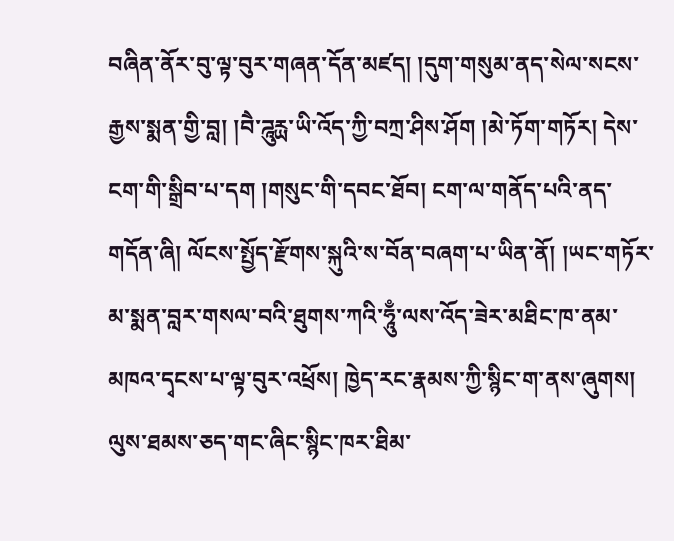བཞིན་ནོར་བུ་ལྟ་བུར་གཞན་དོན་མཛད། །དུག་གསུམ་ནད་སེལ་སངས་རྒྱས་སྨན་གྱི་བླ། །བཻ་ཌཱུརྻ་ཡི་འོད་ཀྱི་བཀྲ་ཤིས་ཤོག །མེ་ཏོག་གཏོར། དེས་ངག་གི་སྒྲིབ་པ་དག །གསུང་གི་དབང་ཐོབ། ངག་ལ་གནོད་པའི་ནད་གདོན་ཞི། ལོངས་སྤྱོད་རྫོགས་སྐུའི་ས་བོན་བཞག་པ་ཡིན་ནོ། །ཡང་གཏོར་མ་སྨན་བླར་གསལ་བའི་ཐུགས་ཀའི་ཧཱུྃ་ལས་འོད་ཟེར་མཐིང་ཁ་ནམ་མཁའ་དྭངས་པ་ལྟ་བུར་འཕྲོས། ཁྱེད་རང་རྣམས་ཀྱི་སྙིང་ག་ནས་ཞུགས། ལུས་ཐམས་ཅད་གང་ཞིང་སྙིང་ཁར་ཐིམ་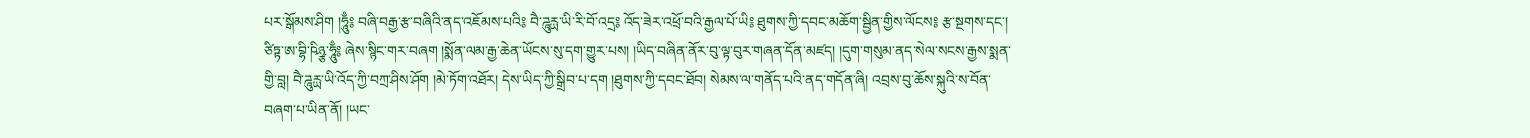པར་སྒོམས་ཤིག །ཧཱུྃ༔ བཞི་བརྒྱ་རྩ་བཞིའི་ནད་འཇོམས་པའི༔ བཻ་ཌཱུརྻ་ཡི་རི་བོ་འདྲ༔ འོད་ཟེར་འཕྲོ་བའི་རྒྱལ་པོ་ཡི༔ ཐུགས་ཀྱི་དབང་མཆོག་སྦྱིན་གྱིས་ལོངས༔ རྩ་སྔགས་དང་། ཙིཏྟ་ཨ་བྷི་ཥིཉྩ་ཧཱུྃ༔ ཞེས་སྙིང་གར་བཞག །སྨོན་ལམ་རྒྱ་ཆེན་ཡོངས་སུ་དག་གྱུར་པས། །ཡིད་བཞིན་ནོར་བུ་ལྟ་བུར་གཞན་དོན་མཛད། །དུག་གསུམ་ནད་སེལ་སངས་རྒྱས་སྨན་གྱི་བླ། བཻ་ཌཱུརྻ་ཡི་འོད་ཀྱི་བཀྲ་ཤིས་ཤོག །མེ་ཏོག་འཐོར། དེས་ཡིད་ཀྱི་སྒྲིབ་པ་དག །ཐུགས་ཀྱི་དབང་ཐོབ། སེམས་ལ་གནོད་པའི་ནད་གདོན་ཞི། འབྲས་བུ་ཆོས་སྐུའི་ས་བོན་བཞག་པ་ཡིན་ནོ། །ཡང་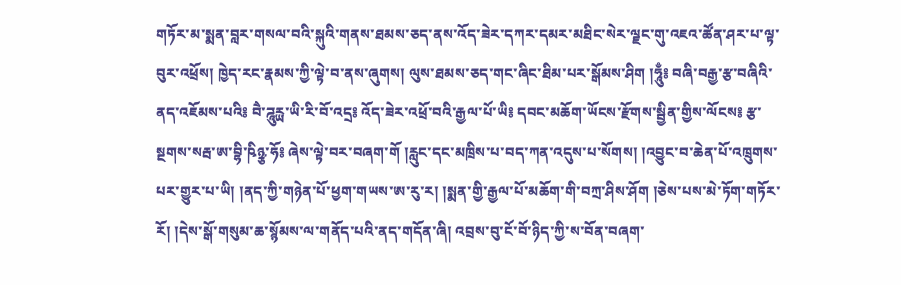གཏོར་མ་སྨན་བླར་གསལ་བའི་སྐུའི་གནས་ཐམས་ཅད་ནས་འོད་ཟེར་དཀར་དམར་མཐིང་སེར་ལྗང་གུ་འཇའ་ཚོན་ཤར་པ་ལྟ་བུར་འཕྲོས། ཁྱེད་རང་རྣམས་ཀྱི་ལྟེ་བ་ནས་ཞུགས། ལུས་ཐམས་ཅད་གང་ཞིང་ཐིམ་པར་སྒོམས་ཤིག །ཧཱུྃ༔ བཞི་བརྒྱ་རྩ་བཞིའི་ནད་འཇོམས་པའི༔ བཻ་ཌཱུརྻ་ཡི་རི་བོ་འདྲ༔ འོད་ཟེར་འཕྲོ་བའི་རྒྱལ་པོ་ཡི༔ དབང་མཆོག་ཡོངས་རྫོགས་སྦྱིན་གྱིས་ལོངས༔ རྩ་སྔགས་སརྦ་ཨ་བྷི་ཥིཉྩ་ཧོ༔ ཞེས་ལྟེ་བར་བཞག་གོ །རླུང་དང་མཁྲིས་པ་བད་ཀན་འདུས་པ་སོགས། །འབྱུང་བ་ཆེན་པོ་འཁྲུགས་པར་གྱུར་པ་ཡི། །ནད་ཀྱི་གཉེན་པོ་ཕྱག་གཡས་ཨ་རུ་ར། །སྨན་གྱི་རྒྱལ་པོ་མཆོག་གི་བཀྲ་ཤིས་ཤོག །ཅེས་པས་མེ་ཏོག་གཏོར་རོ། །དེས་སྒོ་གསུམ་ཆ་སྙོམས་ལ་གནོད་པའི་ནད་གདོན་ཞི། འབྲས་བུ་ངོ་བོ་ཉིད་ཀྱི་ས་བོན་བཞག་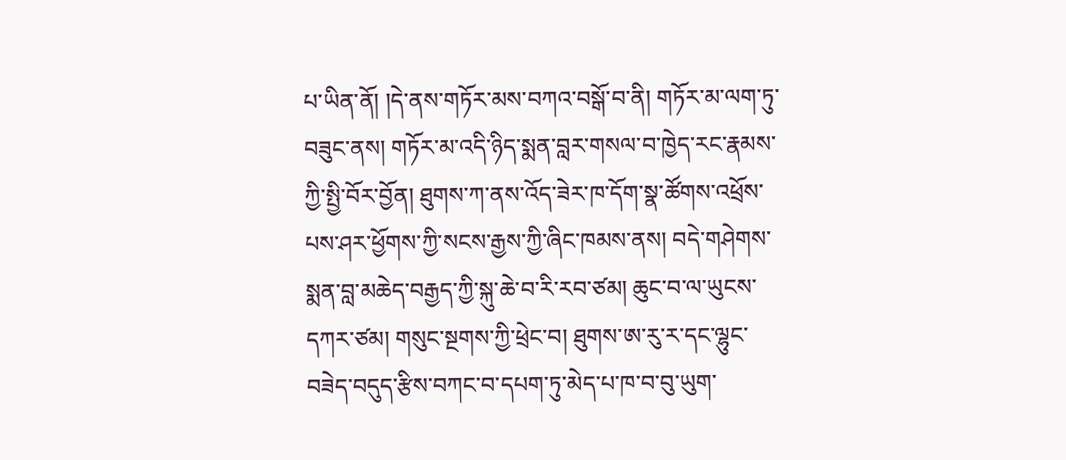པ་ཡིན་ནོ། །དེ་ནས་གཏོར་མས་བཀའ་བསྒོ་བ་ནི། གཏོར་མ་ལག་ཏུ་བཟུང་ནས། གཏོར་མ་འདི་ཉིད་སྨན་བླར་གསལ་བ་ཁྱེད་རང་རྣམས་ཀྱི་སྤྱི་བོར་བྱོན། ཐུགས་ཀ་ནས་འོད་ཟེར་ཁ་དོག་སྣ་ཚོགས་འཕྲོས་པས་ཤར་ཕྱོགས་ཀྱི་སངས་རྒྱས་ཀྱི་ཞིང་ཁམས་ནས། བདེ་གཤེགས་སྨན་བླ་མཆེད་བརྒྱད་ཀྱི་སྐུ་ཆེ་བ་རི་རབ་ཙམ། ཆུང་བ་ལ་ཡུངས་དཀར་ཙམ། གསུང་སྔགས་ཀྱི་ཕྲེང་བ། ཐུགས་ཨ་རུ་ར་དང་ལྷུང་བཟེད་བདུད་རྩིས་བཀང་བ་དཔག་ཏུ་མེད་པ་ཁ་བ་བུ་ཡུག་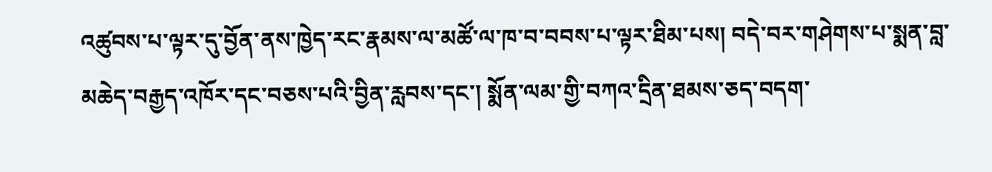འཚུབས་པ་ལྟར་དུ་བྱོན་ནས་ཁྱེད་རང་རྣམས་ལ་མཚོ་ལ་ཁ་བ་བབས་པ་ལྟར་ཐིམ་པས། བདེ་བར་གཤེགས་པ་སྨན་བླ་མཆེད་བརྒྱད་འཁོར་དང་བཅས་པའི་བྱིན་རླབས་དང་། སྨོན་ལམ་གྱི་བཀའ་དྲིན་ཐམས་ཅད་བདག་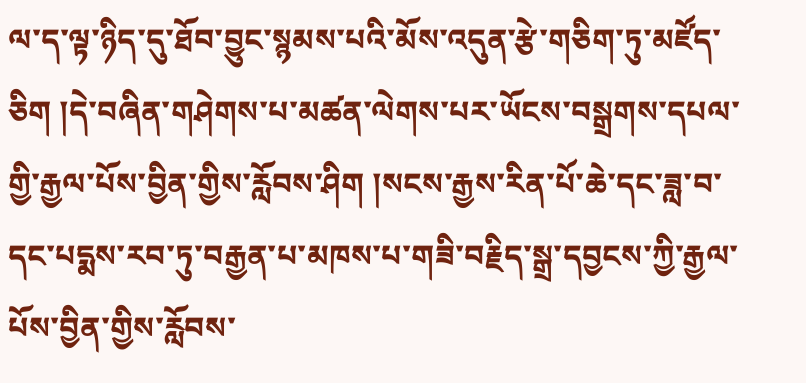ལ་ད་ལྟ་ཉིད་དུ་ཐོབ་བྱུང་སྙམས་པའི་མོས་འདུན་རྩེ་གཅིག་ཏུ་མཛོད་ཅིག །དེ་བཞིན་གཤེགས་པ་མཚན་ལེགས་པར་ཡོངས་བསྒྲགས་དཔལ་གྱི་རྒྱལ་པོས་བྱིན་གྱིས་རློབས་ཤིག །སངས་རྒྱས་རིན་པོ་ཆེ་དང་ཟླ་བ་དང་པདྨས་རབ་ཏུ་བརྒྱན་པ་མཁས་པ་གཟི་བརྗིད་སྒྲ་དབྱངས་ཀྱི་རྒྱལ་པོས་བྱིན་གྱིས་རློབས་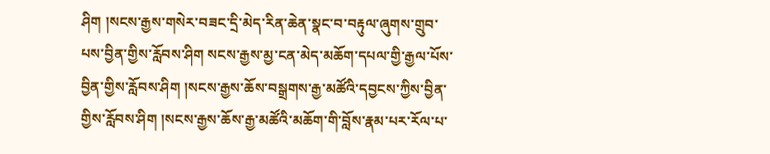ཤིག །སངས་རྒྱས་གསེར་བཟང་དྲི་མེད་རིན་ཆེན་སྣང་བ་བརྟུལ་ཞུགས་གྲུབ་པས་བྱིན་གྱིས་རློབས་ཤིག སངས་རྒྱས་མྱ་ངན་མེད་མཆོག་དཔལ་གྱི་རྒྱལ་པོས་བྱིན་གྱིས་རློབས་ཤིག །སངས་རྒྱས་ཆོས་བསྒྲགས་རྒྱ་མཚོའི་དབྱངས་ཀྱིས་བྱིན་གྱིས་རློབས་ཤིག །སངས་རྒྱས་ཆོས་རྒྱ་མཚོའི་མཆོག་གི་བློས་རྣམ་པར་རོལ་པ་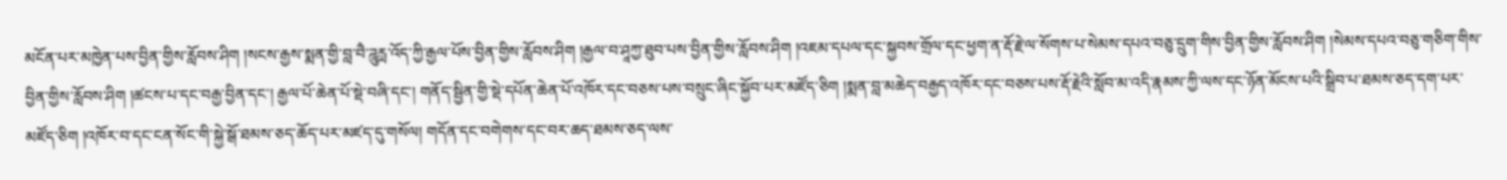མངོན་པར་མཁྱེན་པས་བྱིན་གྱིས་རློབས་ཤིག །སངས་རྒྱས་སྨན་གྱི་བླ་བཻ་ཌཱུརྻ་འོད་ཀྱི་རྒྱལ་པོས་བྱིན་གྱིས་རློབས་ཤིག །རྒྱལ་བ་ཤཱཀྱ་ཐུབ་པས་བྱིན་གྱིས་རློབས་ཤིག །འཇམ་དཔལ་དང་སྐྱབས་གྲོལ་དང་ཕྱག་ན་རྡོ་རྗེ་ལ་སོགས་པ་སེམས་དཔའ་བཅུ་དྲུག་གིས་བྱིན་གྱིས་རློབས་ཤིག །སེམས་དཔའ་བཅུ་གཅིག་གིས་བྱིན་གྱིས་རློབས་ཤིག །ཚངས་པ་དང་བརྒྱ་བྱིན་དང་། རྒྱལ་པོ་ཆེན་པོ་སྡེ་བཞི་དང་། གནོད་སྦྱིན་གྱི་སྡེ་དཔོན་ཆེན་པོ་འཁོར་དང་བཅས་པས་བསྲུང་ཞིང་སྐྱོབ་པར་མཛོད་ཅིག །སྨན་བླ་མཆེད་བརྒྱད་འཁོར་དང་བཅས་པས་རྡོ་རྗེའི་སློབ་མ་འདི་རྣམས་ཀྱི་ལས་དང་ཉོན་མོངས་པའི་སྒྲིབ་པ་ཐམས་ཅད་དག་པར་མཛོད་ཅིག །འཁོར་བ་དང་ངན་སོང་གི་སྐྱེ་སྒོ་ཐམས་ཅད་ཆོད་པར་མཛད་དུ་གསོལ། གདོན་དང་བགེགས་དང་བར་ཆད་ཐམས་ཅད་ལས་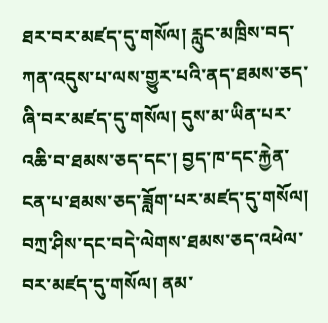ཐར་བར་མཛད་དུ་གསོལ། རླུང་མཁྲིས་བད་ཀན་འདུས་པ་ལས་གྱུར་པའི་ནད་ཐམས་ཅད་ཞི་བར་མཛད་དུ་གསོལ། དུས་མ་ཡིན་པར་འཆི་བ་ཐམས་ཅད་དང་། བྱད་ཁ་དང་རྐྱེན་ངན་པ་ཐམས་ཅད་ཟློག་པར་མཛད་དུ་གསོལ། བཀྲ་ཤིས་དང་བདེ་ལེགས་ཐམས་ཅད་འཕེལ་བར་མཛད་དུ་གསོལ། ནམ་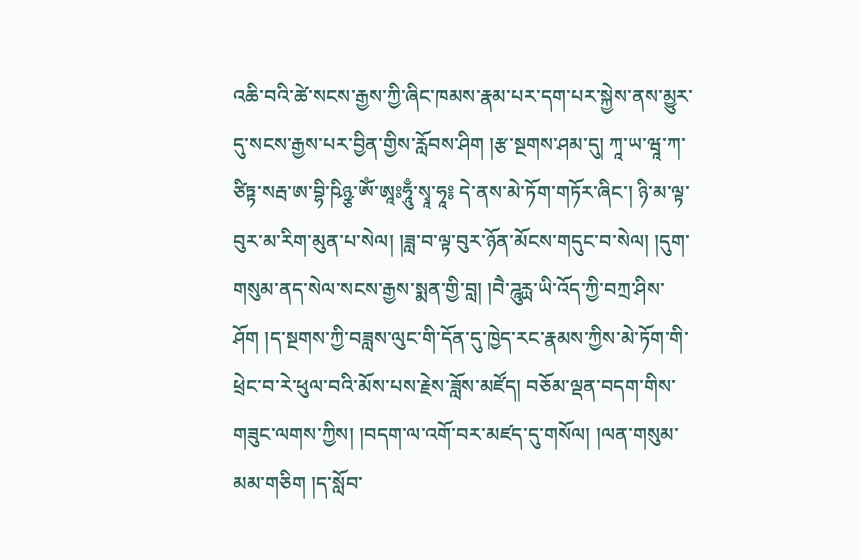འཆི་བའི་ཚེ་སངས་རྒྱས་ཀྱི་ཞིང་ཁམས་རྣམ་པར་དག་པར་སྐྱེས་ནས་མྱུར་དུ་སངས་རྒྱས་པར་བྱིན་གྱིས་རློབས་ཤིག །རྩ་སྔགས་ཤམ་དུ། ཀཱ་ཡ་ཝཱ་ཀ་ཙིཏྟ་སརྦ་ཨ་བྷི་ཥིཉྩ་ཨོཾ་ཨཱཿཧཱུྃ་སྭཱ་ཧཱ༔ དེ་ནས་མེ་ཏོག་གཏོར་ཞིང་། ཉི་མ་ལྟ་བུར་མ་རིག་མུན་པ་སེལ། །ཟླ་བ་ལྟ་བུར་ཉོན་མོངས་གདུང་བ་སེལ། །དུག་གསུམ་ནད་སེལ་སངས་རྒྱས་སྨན་གྱི་བླ། །བཻ་ཌཱུརྻ་ཡི་འོད་ཀྱི་བཀྲ་ཤིས་ཤོག །ད་སྔགས་ཀྱི་བཟླས་ལུང་གི་དོན་དུ་ཁྱེད་རང་རྣམས་ཀྱིས་མེ་ཏོག་གི་ཕྲེང་བ་རེ་ཕུལ་བའི་མོས་པས་རྗེས་ཟློས་མཛོད། བཅོམ་ལྡན་བདག་གིས་གཟུང་ལགས་ཀྱིས། །བདག་ལ་འགོ་བར་མཛད་དུ་གསོལ། །ལན་གསུམ་མམ་གཅིག །ད་སློབ་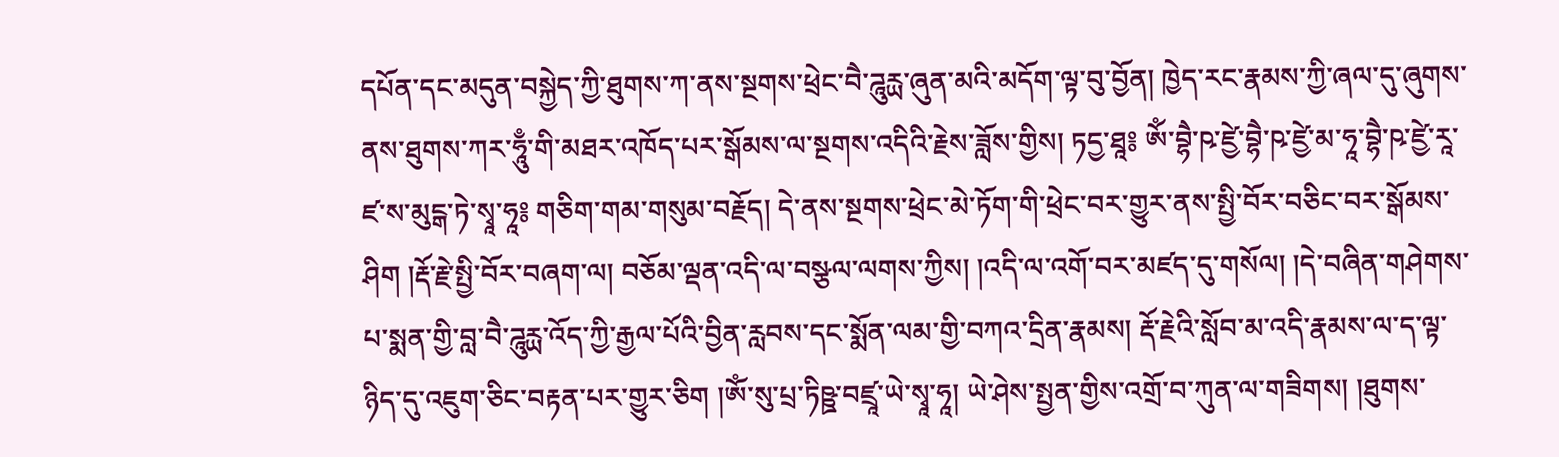དཔོན་དང་མདུན་བསྐྱེད་ཀྱི་ཐུགས་ཀ་ནས་སྔགས་ཕྲེང་བཻ་ཌཱུརྻ་ཞུན་མའི་མདོག་ལྟ་བུ་བྱོན། ཁྱེད་རང་རྣམས་ཀྱི་ཞལ་དུ་ཞུགས་ནས་ཐུགས་ཀར་ཧཱུྃ་གི་མཐར་འཁོད་པར་སྒོམས་ལ་སྔགས་འདིའི་རྗེས་ཟློས་གྱིས། ཏདྱ་ཐཱ༔ ཨོཾ་བྷཻ་ཥ་ཛྱེ་བྷཻ་ཥ་ཛྱེ་མ་ཧཱ་བྷཻ་ཥ་ཛྱེ་རཱ་ཛ་ས་མུངྒ་ཏེ་སྭཱ་ཧཱ༔ གཅིག་གམ་གསུམ་བརྗོད། དེ་ནས་སྔགས་ཕྲེང་མེ་ཏོག་གི་ཕྲེང་བར་གྱུར་ནས་སྤྱི་བོར་བཅིང་བར་སྒོམས་ཤིག །རྡོ་རྗེ་སྤྱི་བོར་བཞག་ལ། བཅོམ་ལྡན་འདི་ལ་བསྩལ་ལགས་ཀྱིས། །འདི་ལ་འགོ་བར་མཛད་དུ་གསོལ། །དེ་བཞིན་གཤེགས་པ་སྨན་གྱི་བླ་བཻ་ཌཱུརྻ་འོད་ཀྱི་རྒྱལ་པོའི་བྱིན་རླབས་དང་སྨོན་ལམ་གྱི་བཀའ་དྲིན་རྣམས། རྡོ་རྗེའི་སློབ་མ་འདི་རྣམས་ལ་ད་ལྟ་ཉིད་དུ་འཇུག་ཅིང་བརྟན་པར་གྱུར་ཅིག །ཨོཾ་སུ་པྲ་ཏིཥྛ་བཛྲཱ་ཡེ་སྭཱ་ཧཱ། ཡེ་ཤེས་སྤྱན་གྱིས་འགྲོ་བ་ཀུན་ལ་གཟིགས། །ཐུགས་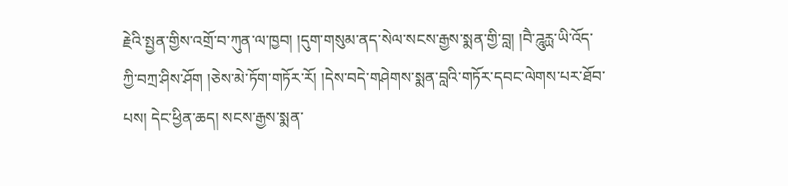རྗེའི་སྤྱན་གྱིས་འགྲོ་བ་ཀུན་ལ་ཁྱབ། །དུག་གསུམ་ནད་སེལ་སངས་རྒྱས་སྨན་གྱི་བླ། །བཻ་ཌཱུརྻ་ཡི་འོད་ཀྱི་བཀྲ་ཤིས་ཤོག །ཅེས་མེ་ཏོག་གཏོར་རོ། །དེས་བདེ་གཤེགས་སྨན་བླའི་གཏོར་དབང་ལེགས་པར་ཐོབ་པས། དེང་ཕྱིན་ཆད། སངས་རྒྱས་སྨན་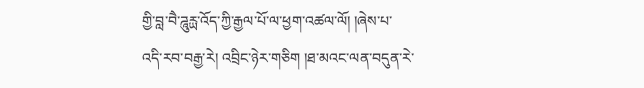གྱི་བླ་བཻ་ཌཱུརྻ་འོད་ཀྱི་རྒྱལ་པོ་ལ་ཕྱག་འཚལ་ལོ། །ཞེས་པ་འདི་རབ་བརྒྱ་རེ། འབྲིང་ཉེར་གཅིག །ཐ་མའང་ལན་བདུན་རེ་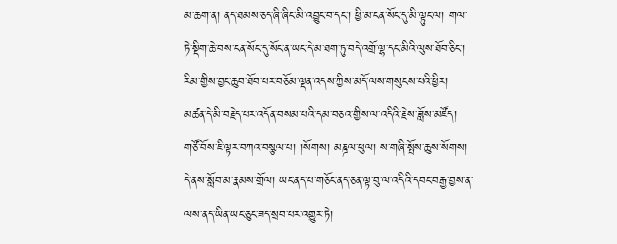མ་ཆག་ན། ནད་ཐམས་ཅད་ཞི་ཞིང་མི་འབྱུང་བ་དང་། ཕྱི་མ་ངན་སོང་དུ་མི་ལྟུང་ལ། གལ་ཏེ་སྡིག་ཆེ་བས་ངན་སོང་དུ་སོང་ན་ཡང་དེ་མ་ཐག་ཏུ་བདེ་འགྲོ་ལྷ་དང་མིའི་ལུས་ཐོབ་ཅིང་། རིམ་གྱིས་བྱང་ཆུབ་ཐོབ་པར་བཅོམ་ལྡན་འདས་ཀྱིས་མདོ་ལས་གསུངས་པའི་ཕྱིར། མཚན་དེ་མི་བརྗེད་པར་འདོན་བསམ་པའི་དམ་བཅའ་གྱིས་ལ་འདིའི་རྗེས་ཟློས་མཛོད། གཙོ་བོས་ཇི་ལྟར་བཀའ་བསྩལ་པ། །སོགས། མཎྜལ་ཕུལ། ས་གཞི་སྤོས་ཆུས་སོགས། དེ་ནས་སློབ་མ་རྣམས་གྲོལ། ཡང་ནད་པ་གཅོང་ནད་ཅན་ལྟ་བུ་ལ་འདིའི་དབང་བརྒྱ་བྱས་ན་ལས་ནད་ཡིན་ཡང་ཅུང་ཟད་སྲབ་པར་འགྱུར་ཏེ།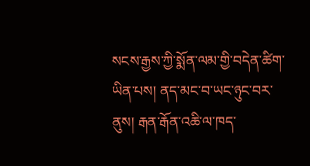སངས་རྒྱས་ཀྱི་སྨོན་ལམ་གྱི་བདེན་ཚིག་ཡིན་པས། ནད་མང་བ་ཡང་ཉུང་བར་ནུས། རྒན་རྒོན་འཆི་ལ་ཁད་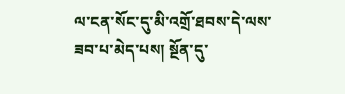ལ་ངན་སོང་དུ་མི་འགྲོ་ཐབས་དེ་ལས་ཟབ་པ་མེད་པས། སྔོན་དུ་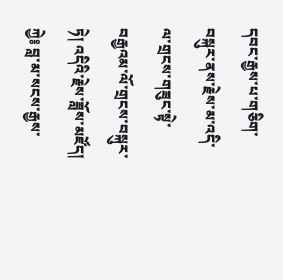དབང་རྒྱས་པ་གཅིག་བསྐུར་ནས་རྗེས་མ་འདི་ལ་གྲངས་གཟུང་སྟེ་བརྒྱའམ་ལོ་གྲངས་བསྐུར་ཏེ། འདིའི་རྗེས་ཟློས་མཛོད། ཀྱེ༔ བླ་མ་སངས་རྒྱས་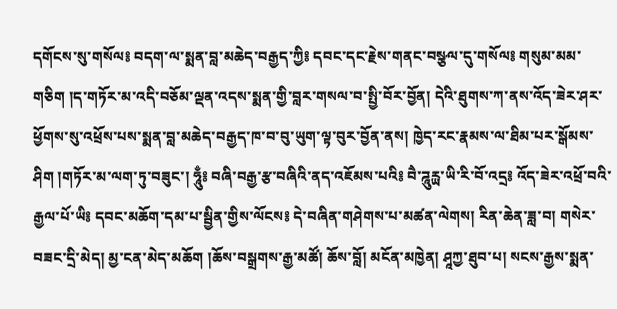དགོངས་སུ་གསོལ༔ བདག་ལ་སྨན་བླ་མཆེད་བརྒྱད་ཀྱི༔ དབང་དང་རྗེས་གནང་བསྩལ་དུ་གསོལ༔ གསུམ་མམ་གཅིག །ད་གཏོར་མ་འདི་བཅོམ་ལྡན་འདས་སྨན་གྱི་བླར་གསལ་བ་སྤྱི་བོར་བྱོན། དེའི་ཐུགས་ཀ་ནས་འོད་ཟེར་ཤར་ཕྱོགས་སུ་འཕྲོས་པས་སྨན་བླ་མཆེད་བརྒྱད་ཁ་བ་བུ་ཡུག་ལྟ་བུར་བྱོན་ནས། ཁྱེད་རང་རྣམས་ལ་ཐིམ་པར་སྒོམས་ཤིག །གཏོར་མ་ལག་ཏུ་བཟུང་། ཧཱུྃ༔ བཞི་བརྒྱ་རྩ་བཞིའི་ནད་འཇོམས་པའི༔ བཻ་ཌཱུརྻ་ཡི་རི་བོ་འདྲ༔ འོད་ཟེར་འཕྲོ་བའི་རྒྱལ་པོ་ཡི༔ དབང་མཆོག་དམ་པ་སྦྱིན་གྱིས་ལོངས༔ དེ་བཞིན་གཤེགས་པ་མཚན་ལེགས། རིན་ཆེན་ཟླ་བ། གསེར་བཟང་དྲི་མེད། མྱ་ངན་མེད་མཆོག །ཆོས་བསྒྲགས་རྒྱ་མཚོ། ཆོས་བློ། མངོན་མཁྱེན། ཤཱཀྱ་ཐུབ་པ། སངས་རྒྱས་སྨན་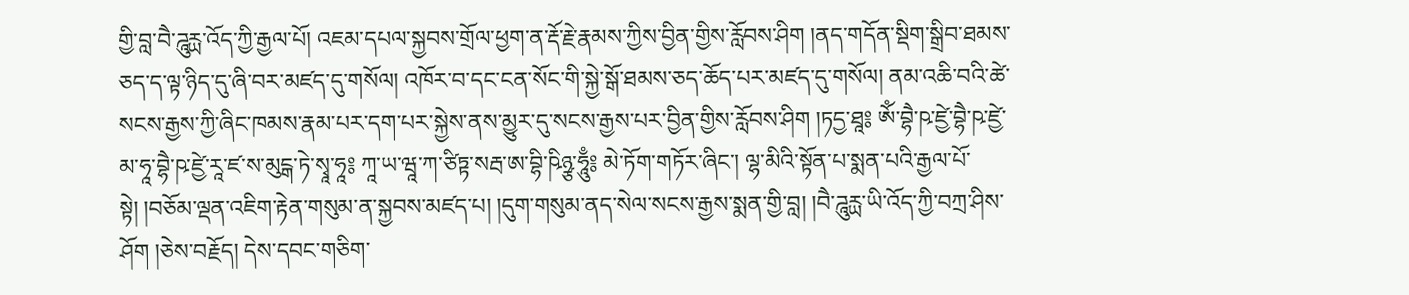གྱི་བླ་བཻ་ཌཱུརྻ་འོད་ཀྱི་རྒྱལ་པོ། འཇམ་དཔལ་སྐྱབས་གྲོལ་ཕྱག་ན་རྡོ་རྗེ་རྣམས་ཀྱིས་བྱིན་གྱིས་རློབས་ཤིག །ནད་གདོན་སྡིག་སྒྲིབ་ཐམས་ཅད་ད་ལྟ་ཉིད་དུ་ཞི་བར་མཛད་དུ་གསོལ། འཁོར་བ་དང་ངན་སོང་གི་སྐྱེ་སྒོ་ཐམས་ཅད་ཆོད་པར་མཛད་དུ་གསོལ། ནམ་འཆི་བའི་ཚེ་སངས་རྒྱས་ཀྱི་ཞིང་ཁམས་རྣམ་པར་དག་པར་སྐྱེས་ནས་མྱུར་དུ་སངས་རྒྱས་པར་བྱིན་གྱིས་རློབས་ཤིག །ཏདྱ་ཐཱ༔ ཨོཾ་བྷཻ་ཥ་ཛྱེ་བྷཻ་ཥ་ཛྱེ་མ་ཧཱ་བྷཻ་ཥ་ཛྱེ་རཱ་ཛ་ས་མུངྒ་ཏེ་སྭཱ་ཧཱ༔ ཀཱ་ཡ་ཝཱ་ཀ་ཙིཏྟ་སརྦ་ཨ་བྷི་ཥིཉྩ་ཧཱུྃ༔ མེ་ཏོག་གཏོར་ཞིང་། ལྷ་མིའི་སྟོན་པ་སྨན་པའི་རྒྱལ་པོ་སྟེ། །བཅོམ་ལྡན་འཇིག་རྟེན་གསུམ་ན་སྐྱབས་མཛད་པ། །དུག་གསུམ་ནད་སེལ་སངས་རྒྱས་སྨན་གྱི་བླ། །བཻ་ཌཱུརྻ་ཡི་འོད་ཀྱི་བཀྲ་ཤིས་ཤོག །ཅེས་བརྗོད། དེས་དབང་གཅིག་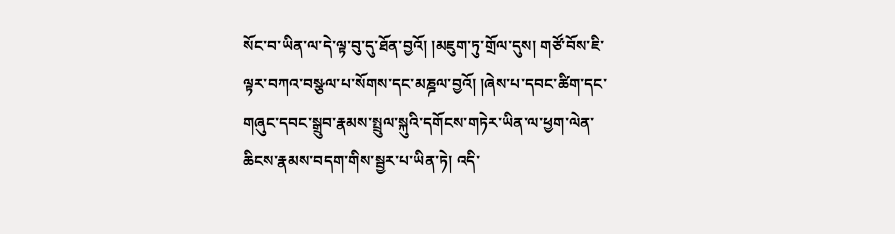སོང་བ་ཡིན་ལ་དེ་ལྟ་བུ་དུ་ཐོན་བྱའོ། །མཇུག་ཏུ་གྲོལ་དུས། གཙོ་བོས་ཇི་ལྟར་བཀའ་བསྩལ་པ་སོགས་དང་མཎྜལ་བྱའོ། །ཞེས་པ་དབང་ཚིག་དང་གཞུང་དབང་སྒྲུབ་རྣམས་སྤྲུལ་སྐུའི་དགོངས་གཏེར་ཡིན་ལ་ཕྱག་ལེན་ཆིངས་རྣམས་བདག་གིས་སྦྱར་པ་ཡིན་ཏེ། འདི་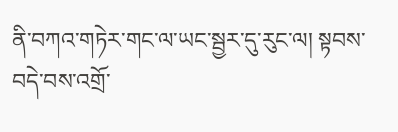ནི་བཀའ་གཏེར་གང་ལ་ཡང་སྦྱར་དུ་རུང་ལ། སྟབས་བདེ་བས་འགྲོ་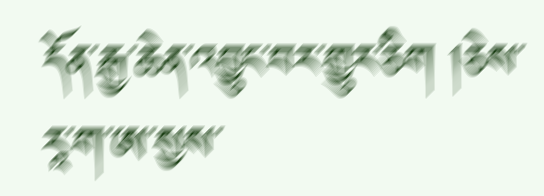དོན་རྒྱ་ཆེན་འབྱུང་བར་གྱུར་ཅིག །ཅེས་རཱ་ག་ཨ་སྱས་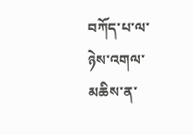བཀོད་པ་ལ་ཉེས་འགལ་མཆིས་ན་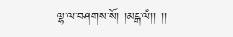ལྷ་ལ་བཤགས་སོ། །མངྒ་ལཾ།། །།